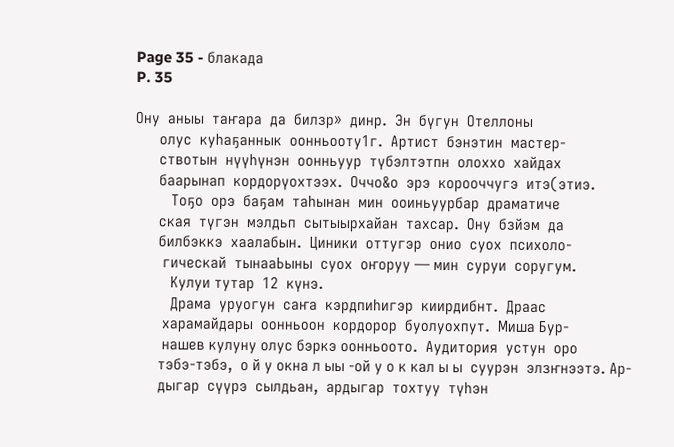Page 35 - блакада
P. 35

Ону  аныы  таҥара  да  билзр»  динр.  Эн  бүгун  Отеллоны
      олус  куһаҕаннык  оонньооту1г.  Артист  бэнэтин  мастер-
      ствотын  нүүһүнэн  оонньуур  түбэлтэтпн  олоххо  хайдах
      баарынап  кордорүохтээх.  Оччо&о  эрэ  корооччугэ  итэ(этиэ.
         Тоҕо  орэ  баҕам  таһынан  мин  ооиньуурбар  драматиче
      ская  түгэн  мэлдьп  сытыырхайан  тахсар.  Ону  бзйэм  да
      билбэккэ  хаалабын.  Циники  оттугэр  онио  суох  психоло-
       гическай  тынааЬыны  суох  оҥоруу — мин  суруи  соругум.
         Кулуи тутар  12  күнэ.
         Драма  уруогун  саҥа  кэрдпиһигэр  киирдибнт.  Драас
       харамайдары  оонньоон  кордорор  буолуохпут.  Миша Бур-
       нашев кулуну олус бэркэ оонньоото.  Аудитория  устун  оро
      тэбэ-тэбэ,  о й у окна л ыы -ой у о к кал ы ы  суурэн  элзҥнээтэ. Ар-
      дыгар  сүүрэ  сылдьан,  ардыгар  тохтуу  түһэн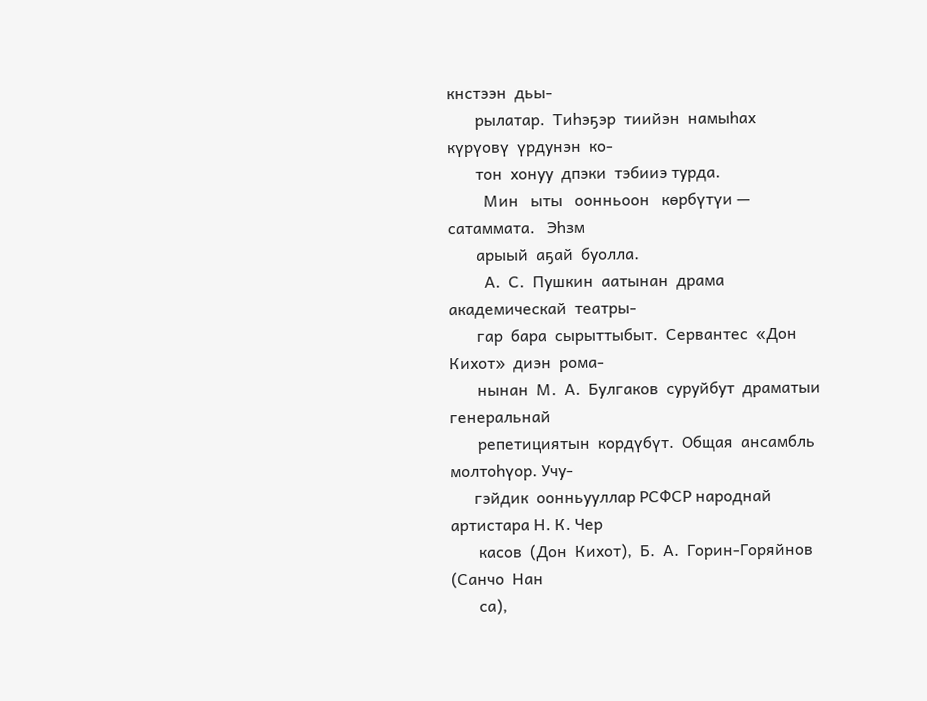кнстээн  дьы-
       рылатар.  Тиһэҕэр  тиийэн  намыһах  күрүовү  үрдунэн  ко-
       тон  хонуу  дпэки  тэбииэ турда.
         Мин   ыты   оонньоон   көрбүтүи — сатаммата.   Эһзм
       арыый  аҕай  буолла.
         А.  С.  Пушкин  аатынан  драма  академическай  театры-
       гар  бара  сырыттыбыт.  Сервантес  «Дон  Кихот»  диэн  рома-
       нынан  М.  А.  Булгаков  суруйбут  драматыи  генеральнай
       репетициятын  кордүбүт.  Общая  ансамбль молтоһүор. Учу-
      гэйдик  оонньууллар РСФСР народнай артистара Н. К. Чер
       касов  (Дон  Кихот),  Б.  А.  Горин-Горяйнов  (Санчо  Нан
       са),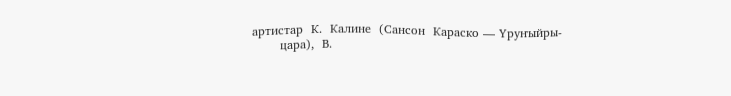артистар  К.  Калине  (Сансон  Караско — Үруҥыйры-
       цара),  В.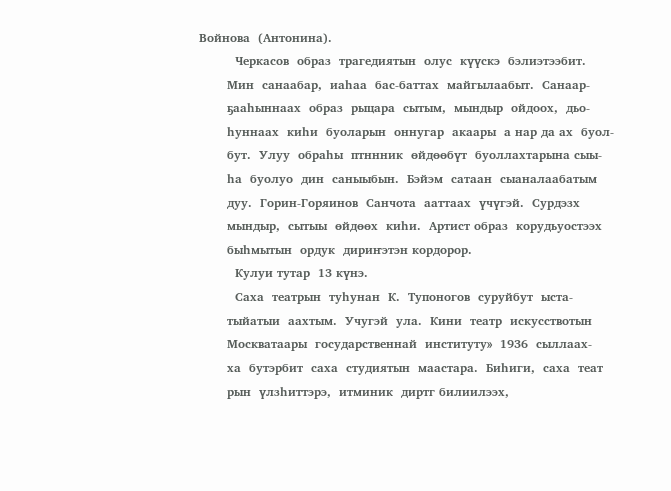Войнова  (Антонина).
         Черкасов  образ  трагедиятын  олус  күүскэ  бэлиэтээбит.
       Мин  санаабар,  иаһаа  бас-баттах  майгылаабыт.  Санаар-
       ҕааһыннаах  образ  рыцара  сытым,  мындыр  ойдоох,  дьо-
       һуннаах  киһи  буоларын  оннугар  акаары  а нар да ах  буол-
       бут.  Улуу  обраһы  птннник  өйдөөбүт  буоллахтарына сыы-
       һа  буолуо  дин  саныыбын.  Бэйэм  сатаан  сыаналаабатым
       дуу.  Горин-Горяинов  Санчота  ааттаах  үчүгэй.  Сурдэзх
       мындыр,  сытыы  өйдөөх  киһи.  Артист образ  корудьуостээх
       быһмытын  ордук  дириҥэтэн кордорор.
         Кулуи тутар  13 күнэ.
         Саха  театрын  туһунан  К.  Тупоногов  суруйбут  ыста-
       тыйатыи  аахтым.  Учугэй  ула.  Кини  театр  искусствотын
       Москватаары  государственнай  институту»  1936  сыллаах-
       ха  бутэрбит  саха  студиятын  маастара.  Биһиги,  саха  теат
       рын  үлзһиттэрэ,  итминик  диртг билиилээх,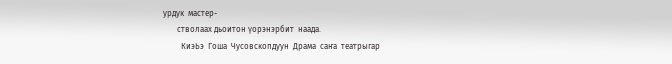урдук  мастер-
       стволаах дьоитон үорэнэрбит  наада.
         КиэЬэ  Гоша  Чусовскопдуун  Драма  саҥа  театрыгар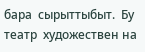бара  сырыттыбыт.  Бу  театр  художествен на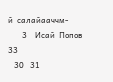й  салайааччм-
       3    Исай  Попов                          33
   30   31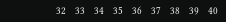32   33   34   35   36   37   38   39   40